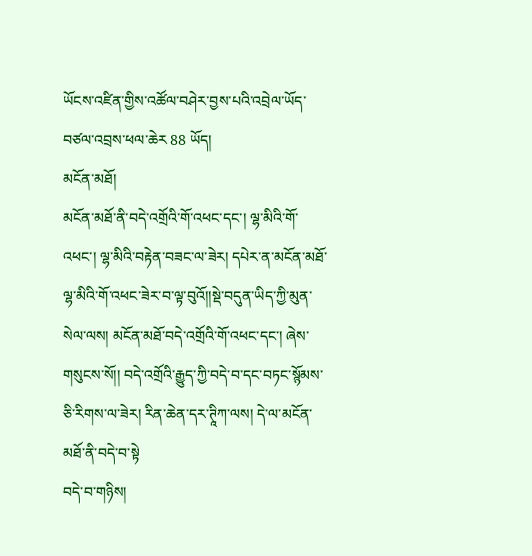ཡོངས་འཛིན་གྱིས་འཚོལ་བཤེར་བྱས་པའི་འབྲེལ་ཡོད་བཙལ་འབྲས་ཕལ་ཆེར 88 ཡོད།
མངོན་མཐོ།
མངོན་མཐོ་ནི་བདེ་འགྲོའི་གོ་འཕང་དང་། ལྷ་མིའི་གོ་འཕང་། ལྷ་མིའི་བརྟེན་བཟང་ལ་ཟེར། དཔེར་ན་མངོན་མཐོ་ལྷ་མིའི་གོ་འཕང་ཟེར་བ་ལྟ་བུའོ།།སྡེ་བདུན་ཡིད་ཀྱི་མུན་སེལ་ལས། མངོན་མཐོ་བདེ་འགྲོའི་གོ་འཕང་དང་། ཞེས་གསུངས་སོ།། བདེ་འགྲོའི་རྒྱུད་ཀྱི་བདེ་བ་དང་བཏང་སྙོམས་ཅི་རིགས་ལ་ཟེར། རིན་ཆེན་དར་ཊཱིཀ་ལས། དེ་ལ་མངོན་མཐོ་ནི་བདེ་བ་སྟེ
བདེ་བ་གཉིས།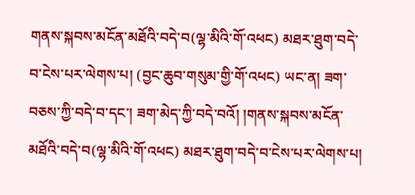གནས་སྐབས་མངོན་མཐོའི་བདེ་བ(ལྷ་མིའི་གོ་འཕང) མཐར་ཐུག་བདེ་བ་ངེས་པར་ལེགས་པ། (བྱང་ཆུབ་གསུམ་གྱི་གོ་འཕང) ཡང་ན། ཟག་བཅས་ཀྱི་བདེ་བ་དང་། ཟག་མེད་ཀྱི་བདེ་བའོ། །གནས་སྐབས་མངོན་མཐོའི་བདེ་བ(ལྷ་མིའི་གོ་འཕང) མཐར་ཐུག་བདེ་བ་ངེས་པར་ལེགས་པ།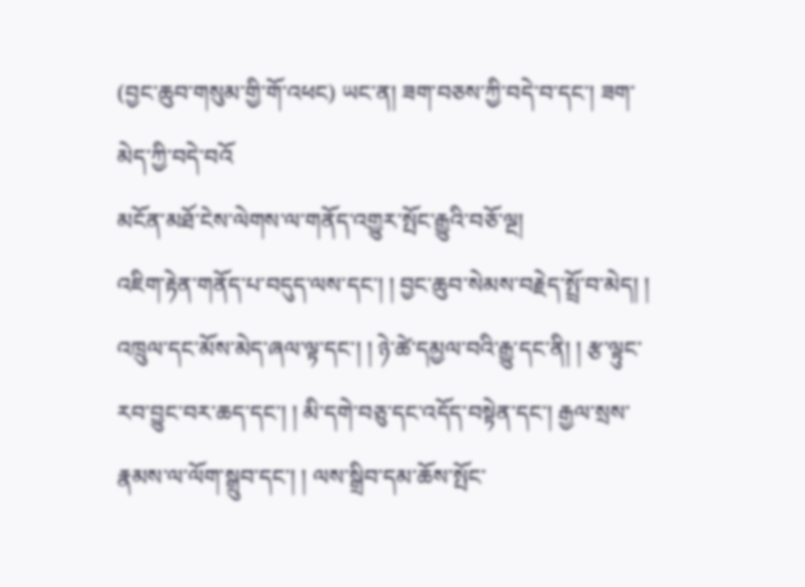(བྱང་ཆུབ་གསུམ་གྱི་གོ་འཕང) ཡང་ན། ཟག་བཅས་ཀྱི་བདེ་བ་དང་། ཟག་མེད་ཀྱི་བདེ་བའོ
མངོན་མཐོ་ངེས་ལེགས་ལ་གནོད་འགྱུར་སྤོང་རྒྱུའི་བཅོ་ལྔ།
འཇིག་རྟེན་གནོད་པ་བདུད་ལས་དང་། ། བྱང་ཆུབ་སེམས་བརྗེད་སྤྲོ་བ་མེད། ། འཁྲུལ་དང་མོས་མེད་ཞལ་ལྟ་དང་། ། ཉེ་ཚེ་དམྱལ་བའི་རྒྱུ་དང་ནི། ། རྩ་ལྟུང་རབ་བྱུང་བར་ཆད་དང་། ། མི་དགེ་བཅུ་དང་འདོད་བསྟེན་དང་། རྒྱལ་སྲས་རྣམས་ལ་ལོག་སྒྲུབ་དང་། ། ལས་སྒྲིབ་དམ་ཆོས་སྤོང་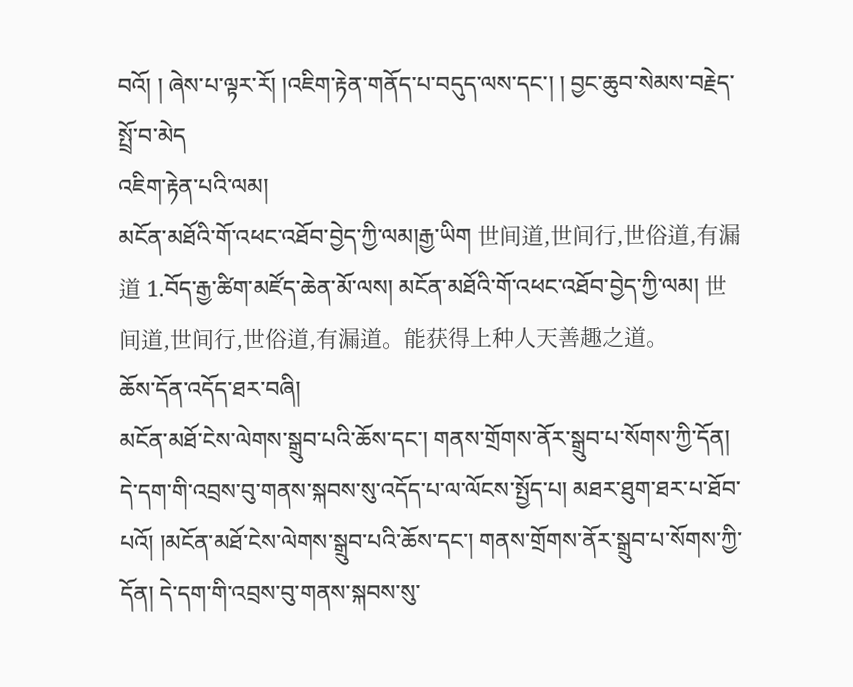བའོ། ། ཞེས་པ་ལྟར་རོ། །འཇིག་རྟེན་གནོད་པ་བདུད་ལས་དང་། ། བྱང་ཆུབ་སེམས་བརྗེད་སྤྲོ་བ་མེད
འཇིག་རྟེན་པའི་ལམ།
མངོན་མཐོའི་གོ་འཕང་འཐོབ་བྱེད་ཀྱི་ལམ།རྒྱ་ཡིག 世间道,世间行,世俗道,有漏道 1.བོད་རྒྱ་ཚིག་མཛོད་ཆེན་མོ་ལས། མངོན་མཐོའི་གོ་འཕང་འཐོབ་བྱེད་ཀྱི་ལམ། 世间道,世间行,世俗道,有漏道。能获得上种人天善趣之道。
ཆོས་དོན་འདོད་ཐར་བཞི།
མངོན་མཐོ་ངེས་ལེགས་སྒྲུབ་པའི་ཆོས་དང་། གནས་གྲོགས་ནོར་སྒྲུབ་པ་སོགས་ཀྱི་དོན། དེ་དག་གི་འབྲས་བུ་གནས་སྐབས་སུ་འདོད་པ་ལ་ལོངས་སྤྱོད་པ། མཐར་ཐུག་ཐར་པ་ཐོབ་པའོ། །མངོན་མཐོ་ངེས་ལེགས་སྒྲུབ་པའི་ཆོས་དང་། གནས་གྲོགས་ནོར་སྒྲུབ་པ་སོགས་ཀྱི་དོན། དེ་དག་གི་འབྲས་བུ་གནས་སྐབས་སུ་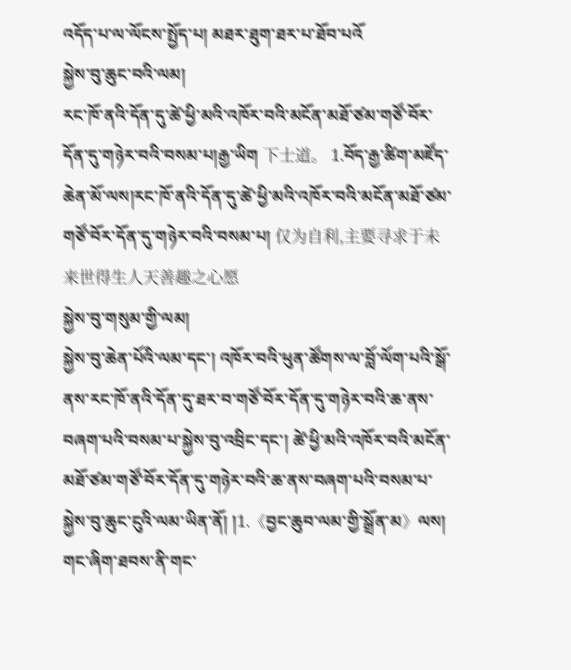འདོད་པ་ལ་ལོངས་སྤྱོད་པ། མཐར་ཐུག་ཐར་པ་ཐོབ་པའོ
སྐྱེས་བུ་ཆུང་བའི་ལམ།
རང་ཁོ་ནའི་དོན་དུ་ཚེ་ཕྱི་མའི་འཁོར་བའི་མངོན་མཐོ་ཙམ་གཙོ་བོར་དོན་དུ་གཉེར་བའི་བསམ་པ།རྒྱ་ཡིག 下士道。 1.བོད་རྒྱ་ཚིག་མཛོད་ཆེན་མོ་ལས།རང་ཁོ་ནའི་དོན་དུ་ཚེ་ཕྱི་མའི་འཁོར་བའི་མངོན་མཐོ་ཙམ་གཙོ་བོར་དོན་དུ་གཉེར་བའི་བསམ་པ། 仅为自利,主要寻求于未来世得生人天善趣之心愿
སྐྱེས་བུ་གསུམ་གྱི་ལམ།
སྐྱེས་བུ་ཆེན་པོའི་ལམ་དང་། འཁོར་བའི་ཕུན་ཚོགས་ལ་བློ་ལོག་པའི་སྒོ་ནས་རང་ཁོ་ནའི་དོན་དུ་ཐར་བ་གཙོ་བོར་དོན་དུ་གཉེར་བའི་ཆ་ནས་བཞག་པའི་བསམ་པ་སྐྱེས་བུ་འབྲིང་དང་། ཚེ་ཕྱི་མའི་འཁོར་བའི་མངོན་མཐོ་ཙམ་གཙོ་བོར་དོན་དུ་གཉེར་བའི་ཆ་ནས་བཞག་པའི་བསམ་པ་སྐྱེས་བུ་ཆུང་ངུའི་ལམ་ཡིན་ནོ། །1.《བྱང་ཆུབ་ལམ་གྱི་སྒྲོན་མ》ལས། གང་ཞིག་ཐབས་ནི་གང་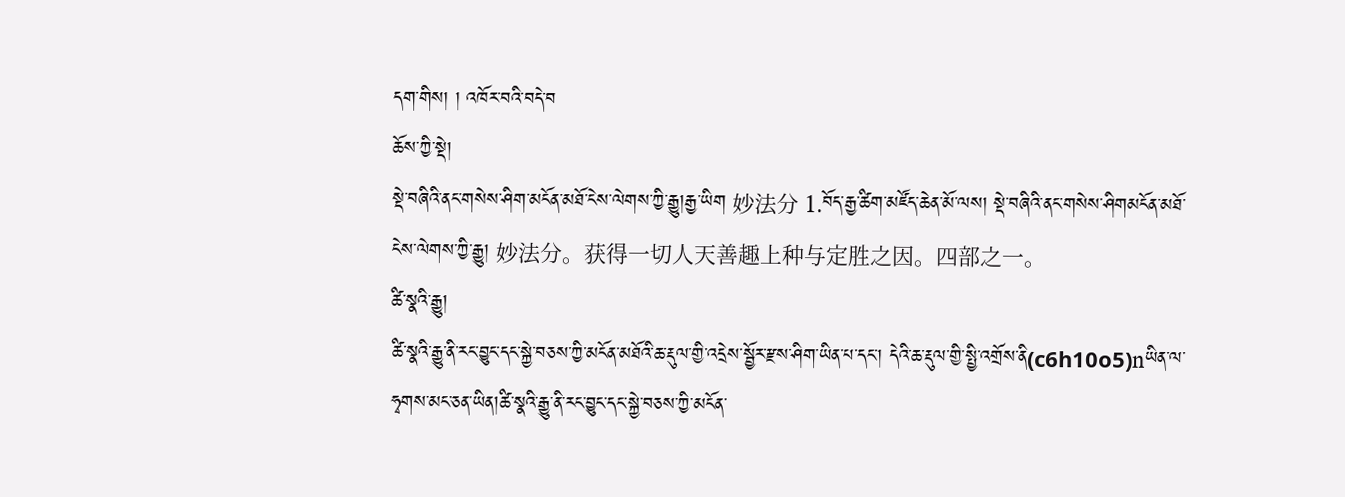དག་གིས། ། འཁོར་བའི་བདེ་བ
ཆོས་ཀྱི་སྡེ།
སྡེ་བཞིའི་ནང་གསེས་ཤིག་མངོན་མཐོ་ངེས་ལེགས་ཀྱི་རྒྱུ།རྒྱ་ཡིག 妙法分 1.བོད་རྒྱ་ཚིག་མཛོད་ཆེན་མོ་ལས། སྡེ་བཞིའི་ནང་གསེས་ཤིགམངོན་མཐོ་ངེས་ལེགས་ཀྱི་རྒྱུ། 妙法分。获得一切人天善趣上种与定胜之因。四部之一。
ཚི་སྣའི་རྒྱུ།
ཚི་སྣའི་རྒྱུ་ནི་རང་བྱུང་དང་སྐྱེ་བཅས་ཀྱི་མངོན་མཐོའི་ཆ་རྡུལ་གྱི་འདྲེས་སྦྱོར་རྫས་ཤིག་ཡིན་པ་དང་། དེའི་ཆ་རྡུལ་གྱི་སྤྱི་འགྲོས་ནི(c6h10o5)nཡིན་ལ་ཧྭགས་མང་ཅན་ཡིན།ཚི་སྣའི་རྒྱུ་ནི་རང་བྱུང་དང་སྐྱེ་བཅས་ཀྱི་མངོན་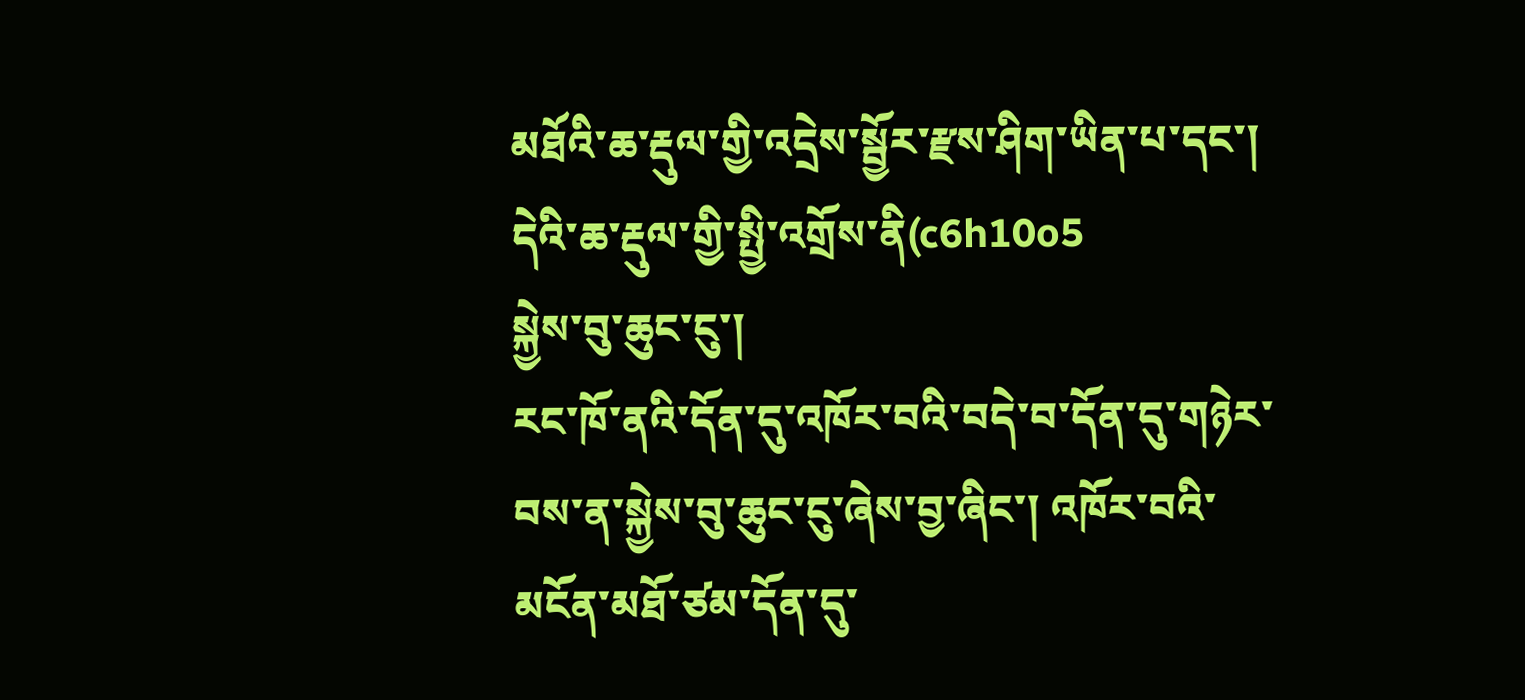མཐོའི་ཆ་རྡུལ་གྱི་འདྲེས་སྦྱོར་རྫས་ཤིག་ཡིན་པ་དང་། དེའི་ཆ་རྡུལ་གྱི་སྤྱི་འགྲོས་ནི(c6h10o5
སྐྱེས་བུ་ཆུང་ངུ་།
རང་ཁོ་ནའི་དོན་དུ་འཁོར་བའི་བདེ་བ་དོན་དུ་གཉེར་བས་ན་སྐྱེས་བུ་ཆུང་ངུ་ཞེས་བྱ་ཞིང་། འཁོར་བའི་མངོན་མཐོ་ཙམ་དོན་དུ་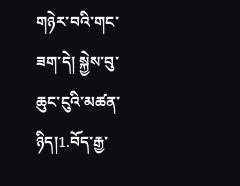གཉེར་བའི་གང་ཟག་དེ། སྐྱེས་བུ་ཆུང་ངུའི་མཚན་ཉིད།1.བོད་རྒྱ་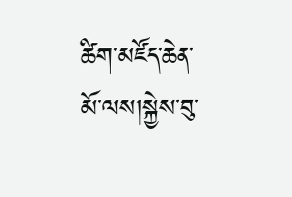ཚིག་མཛོད་ཆེན་མོ་ལས།སྐྱེས་བུ་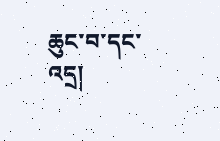ཆུང་བ་དང་འདྲ།